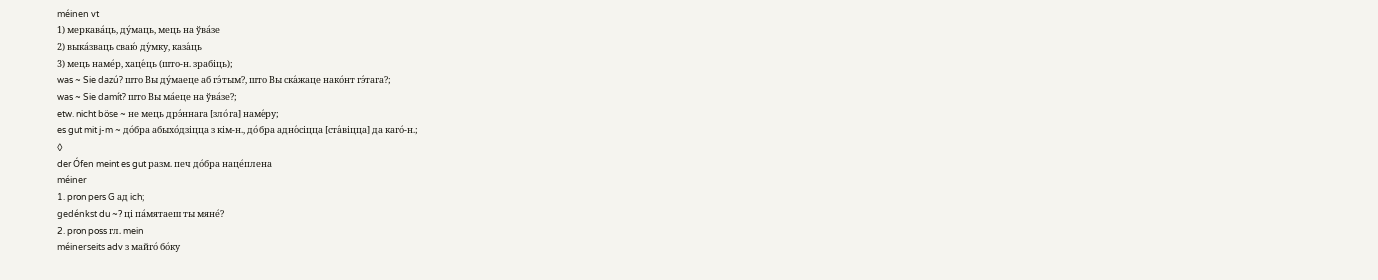méinen vt
1) меркава́ць, ду́маць, мець на ўва́зе
2) выка́зваць сваю́ ду́мку, каза́ць
3) мець наме́р, хаце́ць (што-н. зрабіць);
was ~ Sie dazú? што Вы ду́маеце аб гэ́тым?, што Вы ска́жаце нако́нт гэ́тага?;
was ~ Sie damít? што Вы ма́еце на ўва́зе?;
etw. nicht böse ~ не мець дрэ́ннага [зло́га] наме́ру;
es gut mit j-m ~ до́бра абыхо́дзіцца з кім-н., до́бра адно́сіцца [ста́віцца] да каго́-н.;
◊
der Ófen meint es gut разм. печ до́бра наце́плена
méiner
1. pron pers G ад ich;
gedénkst du ~? ці па́мятаеш ты мяне́?
2. pron poss гл. mein
méinerseits adv з майго́ бо́ку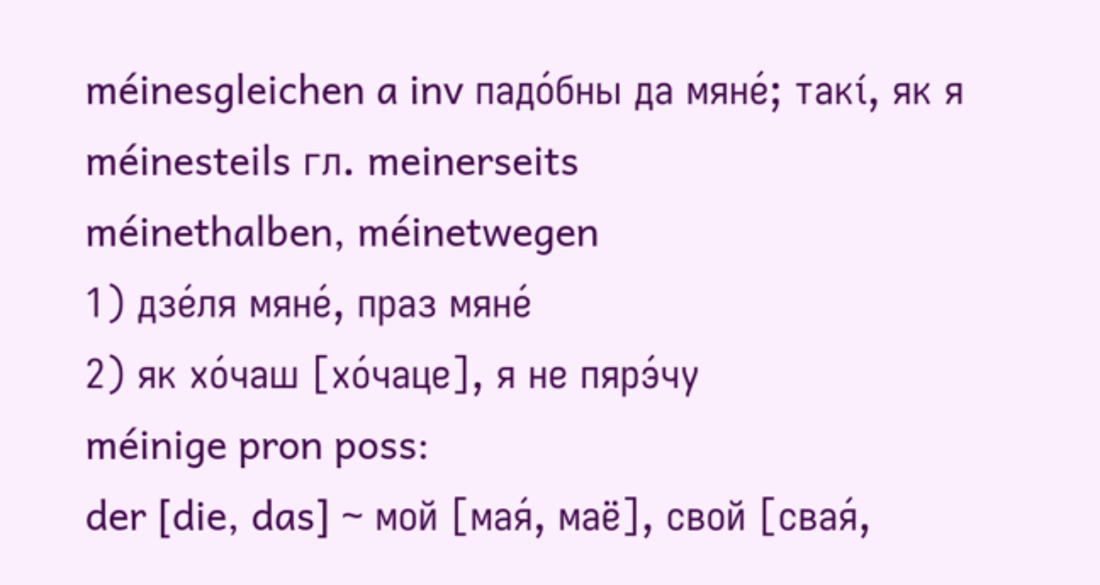méinesgleichen a inv падо́бны да мяне́; такі́, як я
méinesteils гл. meinerseits
méinethalben, méinetwegen
1) дзе́ля мяне́, праз мяне́
2) як хо́чаш [хо́чаце], я не пярэ́чу
méinige pron poss:
der [die, das] ~ мой [мая́, маё], свой [свая́,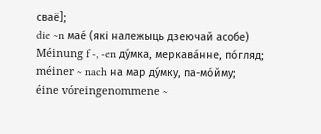сваё];
die ~n мае́ (які належыць дзеючай асобе)
Méinung f -, -en ду́мка, меркава́нне, по́гляд;
méiner ~ nach на мар ду́мку, па-мо́йму;
éine vóreingenommene ~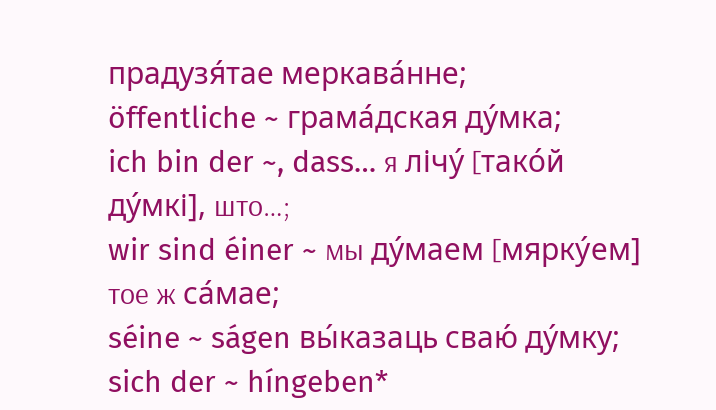прадузя́тае меркава́нне;
öffentliche ~ грама́дская ду́мка;
ich bin der ~, dass… я лічу́ [тако́й ду́мкі], што…;
wir sind éiner ~ мы ду́маем [мярку́ем] тое ж са́мае;
séine ~ ságen вы́казаць сваю́ ду́мку;
sich der ~ híngeben*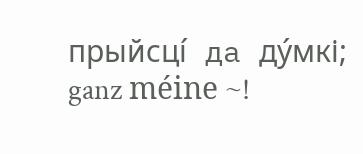прыйсці́ да ду́мкі;
ganz méine ~!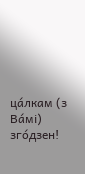ца́лкам (з Ва́мі) зго́дзен!